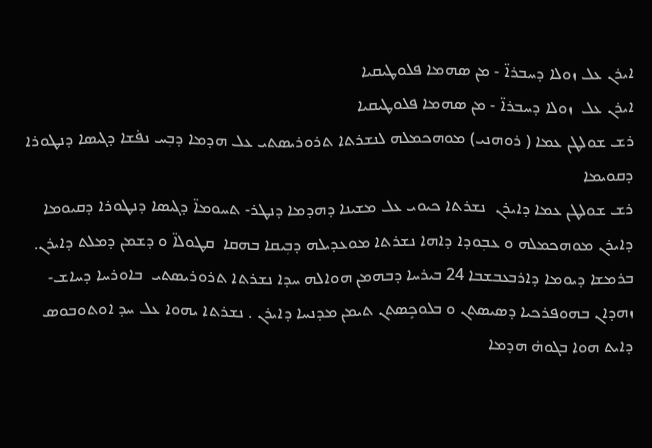ܐܝܪܢ ܥܠ ܙܘܠܐ ܕܚܒܪܐ̈ - ܡܢ ܣܗܡܐ ܦܠܘܛܝܩܝܐ
ܐܝܪܢ ܥܠ  ܙܘܠܐ ܕܚܒܪܐ̈ - ܡܢ ܣܗܡܐ ܦܠܘܛܝܩܝܐ
ܪܫ ܫܘܠܛܢ ܥܡܐ ( ܪܘܗܢܝ) ܡܘܗܟܡܠܗ ܠܢܫܪܬܐ ܬܪܘܪܝܣܬܝ ܥܠ ܗܕܡܐ ܕܒܼܚ ܢܦ̇ܫܐ ܕܓܝܣܐ ܕܢܛܘܪܐ ܕܩܘܝܡܐ
ܪܫ ܫܘܠܛܢ ܥܡܐ ܕܐܝܪܢ  ܢܫܪܬܐ ܟܝܘܝ ܥܠ ܡܫܝܢܐ ܕܗܕܡܐ ܕܢܛܪ- ܬܚܘܡܐ̈ ܕܓܝܣܐ ܕܢܛܘܪܐ ܕܩܝܘܡܐ ܕܐܝܪܢ ܡܘܗܟܡܠܗ ܘ ܥܒܼܘܕܐ ܕܐܗܐ ܢܫܪܬܐ ܡܘܥܕܝܠܗ ܕܒܼܝܩܐ ܒܗܩܐ  ܩܛܘܠܐ̈ ܘ ܕܫܡܢ ܕܡܠܬ ܕܐܝܪܢ.
ܒܪܡܫܐ ܕܝܘܡܐ ܕܐܪܒܥܒܫܒܐ 24 ܒܝܪܚܐ ܕܒܗܡܢ ܗܘܐܠܗ ܚܕܐ ܢܫܪܬܐ ܬܪܘܪܝܣܬܝ  ܒܐܘܪܚܐ ܕܚܐܫ- ܙܗܕܐܢ ܒܗܘܦܪܟܝܐ ܕܣܝܣܬܢ ܘ ܒܠܘܟܻܣܬܢ ܬܝܡܢ ܡܕܢܚܐ ܕܐܝܪܢ . ܢܫܪܬܐ ܝܗܘܐ ܥܠ ܚܕ ܐܘܬܘܒܘܣ ܕܐܝܬ ܗܘܐ ܒܓܘܗ̇ ܗܕܡܐ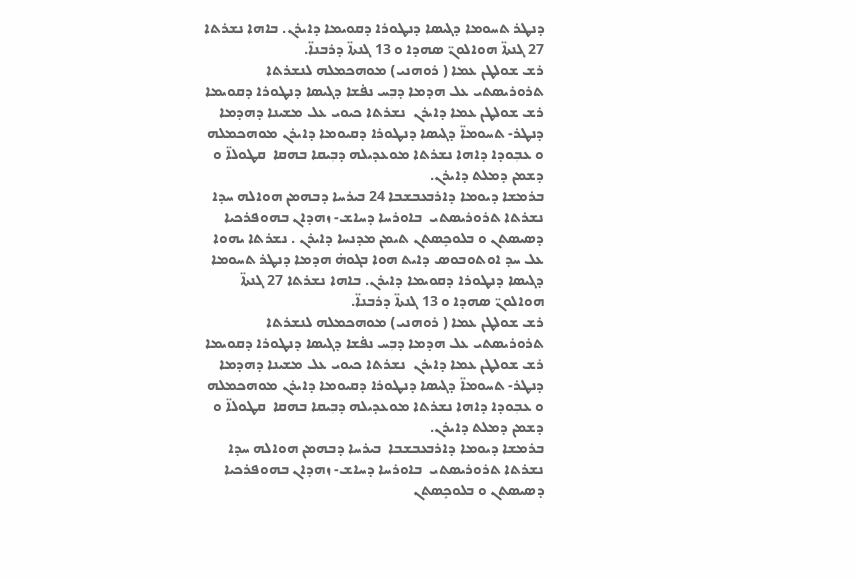ܕܢܛܪ ܬܚܘܡܐ ܕܓܝܣܐ ܕܢܛܘܪܐ ܕܩܘܝܡܐ ܕܐܝܪܢ. ܒܐܗܐ ܢܫܪܬܐ 27 ܓܢܬܐ̈ ܗܘܐܠܘܢ̈ ܣܗܕܐ ܘ 13 ܓܢܬܐ̈ ܕܪܒܢܐ̈.
ܪܫ ܫܘܠܛܢ ܥܡܐ ( ܪܘܗܢܝ) ܡܘܗܟܡܠܗ ܠܢܫܪܬܐ ܬܪܘܪܝܣܬܝ ܥܠ ܗܕܡܐ ܕܒܼܚ ܢܦ̇ܫܐ ܕܓܝܣܐ ܕܢܛܘܪܐ ܕܩܘܝܡܐ
ܪܫ ܫܘܠܛܢ ܥܡܐ ܕܐܝܪܢ  ܢܫܪܬܐ ܟܝܘܝ ܥܠ ܡܫܝܢܐ ܕܗܕܡܐ ܕܢܛܪ- ܬܚܘܡܐ̈ ܕܓܝܣܐ ܕܢܛܘܪܐ ܕܩܝܘܡܐ ܕܐܝܪܢ ܡܘܗܟܡܠܗ ܘ ܥܒܼܘܕܐ ܕܐܗܐ ܢܫܪܬܐ ܡܘܥܕܝܠܗ ܕܒܼܝܩܐ ܒܗܩܐ  ܩܛܘܠܐ̈ ܘ ܕܫܡܢ ܕܡܠܬ ܕܐܝܪܢ.
ܒܪܡܫܐ ܕܝܘܡܐ ܕܐܪܒܥܒܫܒܐ 24 ܒܝܪܚܐ ܕܒܗܡܢ ܗܘܐܠܗ ܚܕܐ ܢܫܪܬܐ ܬܪܘܪܝܣܬܝ  ܒܐܘܪܚܐ ܕܚܐܫ- ܙܗܕܐܢ ܒܗܘܦܪܟܝܐ ܕܣܝܣܬܢ ܘ ܒܠܘܟܻܣܬܢ ܬܝܡܢ ܡܕܢܚܐ ܕܐܝܪܢ . ܢܫܪܬܐ ܝܗܘܐ ܥܠ ܚܕ ܐܘܬܘܒܘܣ ܕܐܝܬ ܗܘܐ ܒܓܘܗ̇ ܗܕܡܐ ܕܢܛܪ ܬܚܘܡܐ ܕܓܝܣܐ ܕܢܛܘܪܐ ܕܩܘܝܡܐ ܕܐܝܪܢ. ܒܐܗܐ ܢܫܪܬܐ 27 ܓܢܬܐ̈ ܗܘܐܠܘܢ̈ ܣܗܕܐ ܘ 13 ܓܢܬܐ̈ ܕܪܒܢܐ̈.
ܪܫ ܫܘܠܛܢ ܥܡܐ ( ܪܘܗܢܝ) ܡܘܗܟܡܠܗ ܠܢܫܪܬܐ ܬܪܘܪܝܣܬܝ ܥܠ ܗܕܡܐ ܕܒܼܚ ܢܦ̇ܫܐ ܕܓܝܣܐ ܕܢܛܘܪܐ ܕܩܘܝܡܐ
ܪܫ ܫܘܠܛܢ ܥܡܐ ܕܐܝܪܢ  ܢܫܪܬܐ ܟܝܘܝ ܥܠ ܡܫܝܢܐ ܕܗܕܡܐ ܕܢܛܪ- ܬܚܘܡܐ̈ ܕܓܝܣܐ ܕܢܛܘܪܐ ܕܩܝܘܡܐ ܕܐܝܪܢ ܡܘܗܟܡܠܗ ܘ ܥܒܼܘܕܐ ܕܐܗܐ ܢܫܪܬܐ ܡܘܥܕܝܠܗ ܕܒܼܝܩܐ ܒܗܩܐ  ܩܛܘܠܐ̈ ܘ ܕܫܡܢ ܕܡܠܬ ܕܐܝܪܢ.
ܒܪܡܫܐ ܕܝܘܡܐ ܕܐܪܒܥܒܫܒܐ  ܒܝܪܚܐ ܕܒܗܡܢ ܗܘܐܠܗ ܚܕܐ ܢܫܪܬܐ ܬܪܘܪܝܣܬܝ  ܒܐܘܪܚܐ ܕܚܐܫ- ܙܗܕܐܢ ܒܗܘܦܪܟܝܐ ܕܣܝܣܬܢ ܘ ܒܠܘܟܻܣܬܢ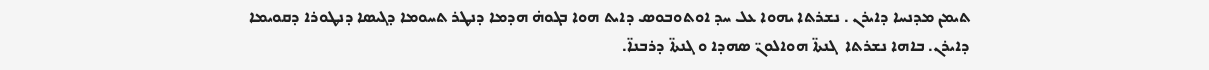ܬܝܡܢ ܡܕܢܚܐ ܕܐܝܪܢ . ܢܫܪܬܐ ܝܗܘܐ ܥܠ ܚܕ ܐܘܬܘܒܘܣ ܕܐܝܬ ܗܘܐ ܒܓܘܗ̇ ܗܕܡܐ ܕܢܛܪ ܬܚܘܡܐ ܕܓܝܣܐ ܕܢܛܘܪܐ ܕܩܘܝܡܐ ܕܐܝܪܢ. ܒܐܗܐ ܢܫܪܬܐ  ܓܢܬܐ̈ ܗܘܐܠܘܢ̈ ܣܗܕܐ ܘ ܓܢܬܐ̈ ܕܪܒܢܐ̈.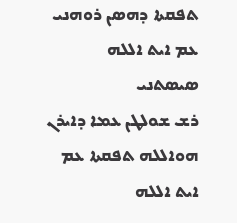ܬܦܩܬܐ ܕܗܣܢ ܪܘܗܢܝ ܥܡ ܐܝܬ ܐܠܠܗ ܣܝܣܬܢܝ
ܪܫ ܫܘܠܛܢ ܥܡܐ ܕܐܝܪܢ ܗܘܐܠܠܗ ܬܦܩܬܐ ܥܡ ܐܝܬ ܐܠܠܗ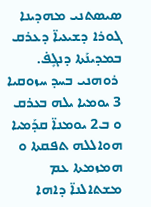ܣܝܣܬܢܝ ܡܗܕܝܢܐ ܓܘܪܐ ܕܫܝܥܝܐ̈ ܕܥܪܩ ܒܡܕܝܢܰܬܐ ܕܢܓܻܦ̇.
 ܪܘܗܢܝ ܒܚܕ ܚܙܘܩܝܐ 3 ܝܘܡܝܐ ܝܠܗ ܒܥܪܩ ܘ ܒ2 ܝܘܡܢܐ̈ ܩܕܰܡܝܐ ܗܘܐܠܠܗ ܬܦܩܬܐ ܘ ܗܡܙܡܬܐ ܥܡ ܡܫܬܐܠܢܐ̈ ܕܐܗܐ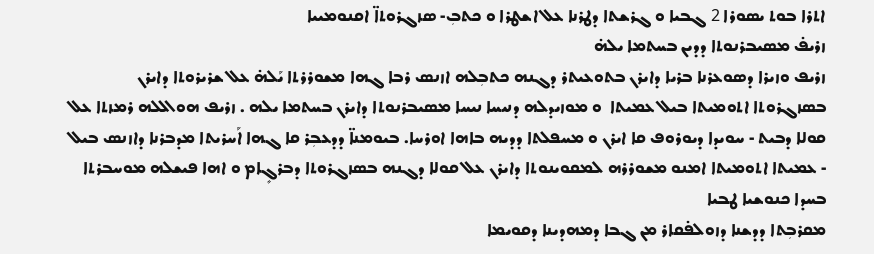ܐܬܪܐ ܒܘܬ ܝܣܘܪܐ 2 ܓܒܝܐ ܘ ܓܪܫܬܐ ܕܛܪܢܐ ܥܠ ܐܫܛܪܐ ܘ ܟܬܒܼ- ܣܙܓܪܘܬܐ̈ ܐܩܢܘܡܝܝܐ
ܙܪܝܦ̇ ܡܣܝܒܪܢܘܬܐ ܕܕܝܢ ܒܚܬܡܐ ܝܠܗ̇
ܙܪܝܦ ܘܙܝܪܐ ܕܣܘܥܪܢܐ ܒܪܝܐ ܕܐܝܪܢ ܒܬܘܥܝܬܪ ܕܓܢܗ ܟܬܒܼܠܗ ܐܙܢܣ ܪܒܐ ܓܗܐ ܡܫܘܪܪܬܐ ܝܰܠܗ̇ ܥܠ ܫܪܝܪܘܬܐ ܕܐܝܪܢ ܒܣܙܓܪܘܬܐ ܐܬܘܡܝܬܐ ܒܝܠ ܥܡܝܬܐ  ܘ ܡܘܙܝܕܠܗ ܕܢܝܚܐ ܢܝܚܐ ܡܣܝܒܪܢܘܬܐ ܕܐܝܪܢ ܒܚܬܡܐ ܝܠܗ . ܙܪܝܦ ܗܘܐܠܠܗ ܪܡܙܬܐ ܥܠ ܩܘܠܐ ܕܒܝܬ - ܚܘܝܕܐ ܕܝܘܪܘܦ ܩܐ ܐܝܪܢ ܘ ܡܚܦܠܬܐ ܕܕܝܗ ܒܐܗܐ ܐܘܪܚܐ. ܒܝܘܡܢܐ̈ ܕܕܥܒܼܪ ܩܐ ܓܗܐ ܐܰܚܪܝܬܐ ܡܕܒܪܢܐ ܕܐܙܢܣ ܒܝܠ - ܥܡܝܬܐ ܐܬܘܡܝܬܐ ܐܡܢܘ ܡܫܘܪܪܗ ܠܡܩܘܝܢܘܬܐ ܕܐܝܪܢ ܥܠ ܩܘܠܐ ܕܓܢܗ ܒܣܙܓܪܘܬܐ ܕܒܪܓܻܐܡ ܘ ܐܗܐ ܦܝܫܠܗ ܡܘܚܒܪܬܐ ܒܚܕܐ ܟܢܘܫܝܐ ܛܒܝܐ
ܡܩܪܒܼܬܐ ܕܕܫܢܐ ܕܙܘܠܦ̇ܩܐܪ ܡܢ ܓܒܐ ܕܡܗܕܝܢܐ ܕܩܘܝܡܐ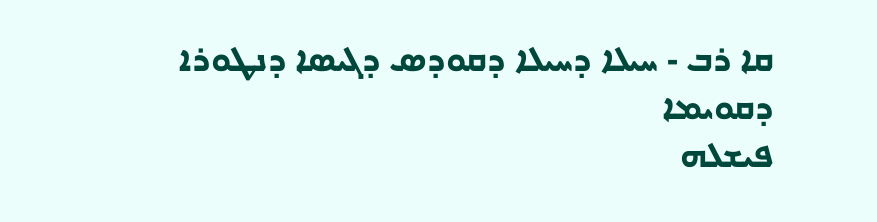ܩܐ ܪܒ - ܚܝܠܐ ܕܚܝܠܐ ܕܩܘܕܣ ܕܓܝܣܐ ܕܢܛܘܪܐ ܕܩܘܝܡܐ
ܦܝܫܠܗ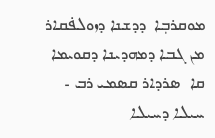ܡܘܩܪܒܼܐ  ܕܕܫܢܐ ܕܙܘܠܦ̇ܩܐܪ ܡܢ ܓܒܐ ܕܡܗܕܝܢܐ ܕܩܘܝܡܐ ܩܐ  ܣܪܕܐܪ ܩܣܡܝ ܪܒ - ܚܝܠܐ ܕܚܝܠܐ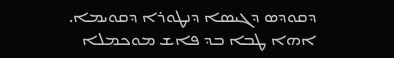ܕܩܘܕܣ ܕܓܝܣܐ ܕܢܛܘܪܐ ܕܩܘܝܡܐ.
ܐܗܐ ܛܒܐ ܒܕ ܦܐܫ ܡܘܟܡܠܐ